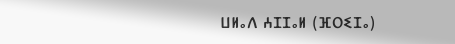ⵡⵍⴰⴷ ⵄⵊⵊⴰⵍ (ⴼⵔⵉⵊⴰ)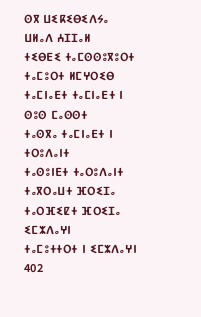ⵙⴳ ⵡⵉⴽⵉⴱⵉⴷⵢⴰ
ⵡⵍⴰⴷ ⵄⵊⵊⴰⵍ
ⵜⵉⴱⴹⵉ ⵜⴰⵎⵙⵙⵓⴳⵓⵔⵜ
ⵜⴰⵎⵓⵔⵜ ⵍⵎⵖⵔⵉⴱ
ⵜⴰⵎⵏⴰⴹⵜ ⵜⴰⵎⵏⴰⴹⵜ ⵏ ⵙⵓⵙ ⵎⴰⵙⵙⵜ
ⵜⴰⵙⴳⴰ ⵜⴰⵎⵏⴰⴹⵜ ⵏ ⵜⵔⵓⴷⴰⵏⵜ
ⵜⴰⵙⵓⵏⴹⵜ ⵜⴰⵔⵓⴷⴰⵏⵜ
ⵜⴰⴳⵔⴰⵡⵜ ⴼⵔⵉⵊⴰ
ⵜⴰⵔⴼⵉⵇⵜ ⴼⵔⵉⵊⴰ
ⵉⵎⵣⴷⴰⵖⵏ
ⵜⴰⵎⵓⵜⵜⵔⵜ ⵏ ⵉⵎⵣⴷⴰⵖⵏ 402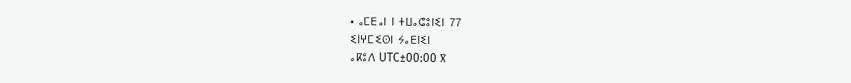• ⴰⵎⴹⴰⵏ ⵏ ⵜⵡⴰⵛⵓⵏⵉⵏ 77
ⵉⵏⵖⵎⵉⵙⵏ ⵢⴰⴹⵏⵉⵏ
ⴰⴽⵓⴷ UTC±00:00 ⴳ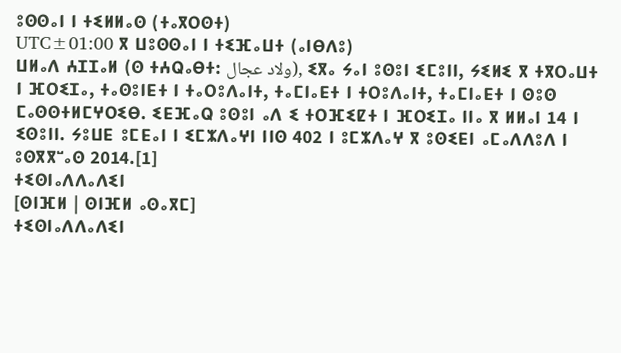ⵓⵙⵙⴰⵏ ⵏ ⵜⵉⵍⵍⴰⵙ (ⵜⴰⴳⵔⵙⵜ)
UTC±01:00 ⴳ ⵡⵓⵙⵙⴰⵏ ⵏ ⵜⵉⴼⴰⵡⵜ (ⴰⵏⴱⴷⵓ)
ⵡⵍⴰⴷ ⵄⵊⵊⴰⵍ (ⵙ ⵜⵄⵕⴰⴱⵜ: ولاد عجال), ⵉⴳⴰ ⵢⴰⵏ ⵓⵙⵓⵏ ⵉⵎⵓⵏⵏ, ⵢⵉⵍⵉ ⴳ ⵜⴳⵔⴰⵡⵜ ⵏ ⴼⵔⵉⵊⴰ, ⵜⴰⵙⵓⵏⴹⵜ ⵏ ⵜⴰⵔⵓⴷⴰⵏⵜ, ⵜⴰⵎⵏⴰⴹⵜ ⵏ ⵜⵔⵓⴷⴰⵏⵜ, ⵜⴰⵎⵏⴰⴹⵜ ⵏ ⵙⵓⵙ ⵎⴰⵙⵙⵜⵍⵎⵖⵔⵉⴱ. ⵉⴹⴼⴰⵕ ⵓⵙⵓⵏ ⴰⴷ ⵉ ⵜⵔⴼⵉⵇⵜ ⵏ ⴼⵔⵉⵊⴰ ⵏⵏⴰ ⴳ ⵍⵍⴰⵏ 14 ⵏ ⵉⵙⵓⵏⵏ. ⵢⵓⵡⴹ ⵓⵎⴹⴰⵏ ⵏ ⵉⵎⵣⴷⴰⵖⵏ ⵏⵏⵙ 402 ⵏ ⵓⵎⵣⴷⴰⵖ ⴳ ⵓⵙⵉⴹⵏ ⴰⵎⴰⴷⴷⵓⴷ ⵏ ⵓⵙⴳⴳⵯⴰⵙ 2014.[1]
ⵜⵉⵙⵏⴰⴷⴷⴰⴷⵉⵏ
[ⵙⵏⴼⵍ | ⵙⵏⴼⵍ ⴰⵙⴰⴳⵎ]
ⵜⵉⵙⵏⴰⴷⴷⴰⴷⵉⵏ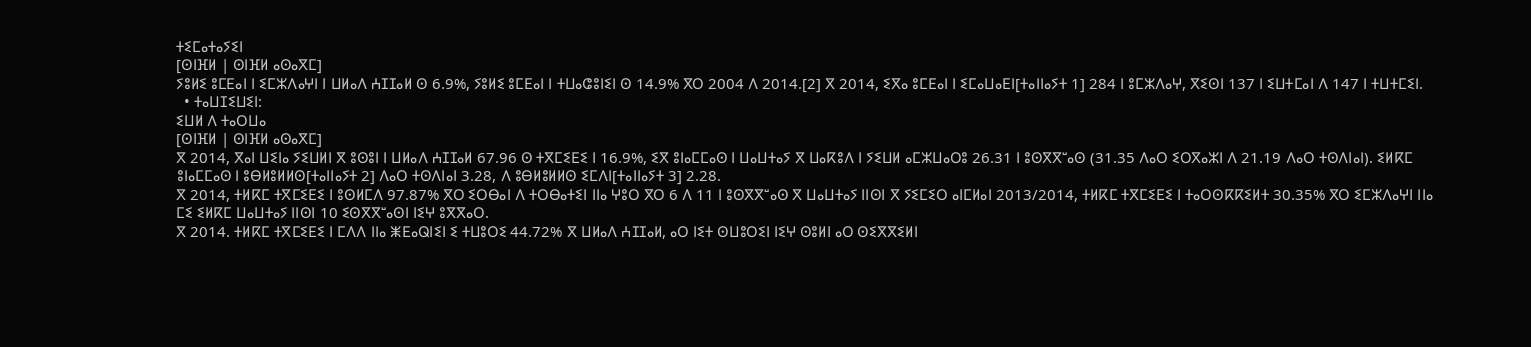ⵜⵉⵎⴰⵜⴰⵢⵉⵏ
[ⵙⵏⴼⵍ | ⵙⵏⴼⵍ ⴰⵙⴰⴳⵎ]
ⵢⵓⵍⵉ ⵓⵎⴹⴰⵏ ⵏ ⵉⵎⵣⴷⴰⵖⵏ ⵏ ⵡⵍⴰⴷ ⵄⵊⵊⴰⵍ ⵙ 6.9%, ⵢⵓⵍⵉ ⵓⵎⴹⴰⵏ ⵏ ⵜⵡⴰⵛⵓⵏⵉⵏ ⵙ 14.9% ⴳⵔ 2004 ⴷ 2014.[2] ⴳ 2014, ⵉⴳⴰ ⵓⵎⴹⴰⵏ ⵏ ⵉⵎⴰⵡⴰⴹⵏ[ⵜⴰⵏⵏⴰⵢⵜ 1] 284 ⵏ ⵓⵎⵣⴷⴰⵖ, ⴳⵉⵙⵏ 137 ⵏ ⵉⵡⵜⵎⴰⵏ ⴷ 147 ⵏ ⵜⵡⵜⵎⵉⵏ.
  • ⵜⴰⵡⵊⵉⵡⵉⵏ:
ⵉⵡⵍ ⴷ ⵜⴰⵔⵡⴰ
[ⵙⵏⴼⵍ | ⵙⵏⴼⵍ ⴰⵙⴰⴳⵎ]
ⴳ 2014, ⴳⴰⵏ ⵡⵉⵏⴰ ⵢⵉⵡⵍⵏ ⴳ ⵓⵙⵓⵏ ⵏ ⵡⵍⴰⴷ ⵄⵊⵊⴰⵍ 67.96 ⵙ ⵜⴳⵎⵉⴹⵉ ⵏ 16.9%, ⵉⴳ ⵓⵏⴰⵎⵎⴰⵙ ⵏ ⵡⴰⵡⵜⴰⵢ ⴳ ⵡⴰⴽⵓⴷ ⵏ ⵢⵉⵡⵍ ⴰⵎⵣⵡⴰⵔⵓ 26.31 ⵏ ⵓⵙⴳⴳⵯⴰⵙ (31.35 ⴷⴰⵔ ⵉⵔⴳⴰⵣⵏ ⴷ 21.19 ⴷⴰⵔ ⵜⵙⴷⵏⴰⵏ). ⵉⵍⴽⵎ ⵓⵏⴰⵎⵎⴰⵙ ⵏ ⵓⴱⵍⵓⵍⵍⵙ[ⵜⴰⵏⵏⴰⵢⵜ 2] ⴷⴰⵔ ⵜⵙⴷⵏⴰⵏ 3.28, ⴷ ⵓⴱⵍⵓⵍⵍⵙ ⵉⵎⴷⵏ[ⵜⴰⵏⵏⴰⵢⵜ 3] 2.28.
ⴳ 2014, ⵜⵍⴽⵎ ⵜⴳⵎⵉⴹⵉ ⵏ ⵓⵙⵍⵎⴷ 97.87% ⴳⵔ ⵉⵔⴱⴰⵏ ⴷ ⵜⵔⴱⴰⵜⵉⵏ ⵏⵏⴰ ⵖⵓⵔ ⴳⵔ 6 ⴷ 11 ⵏ ⵓⵙⴳⴳⵯⴰⵙ ⴳ ⵡⴰⵡⵜⴰⵢ ⵏⵏⵙⵏ ⴳ ⵢⵉⵎⵉⵔ ⴰⵏⵎⵍⴰⵏ 2013/2014, ⵜⵍⴽⵎ ⵜⴳⵎⵉⴹⵉ ⵏ ⵜⴰⵔⵙⴽⴽⵉⵍⵜ 30.35% ⴳⵔ ⵉⵎⵣⴷⴰⵖⵏ ⵏⵏⴰ ⵎⵉ ⵉⵍⴽⵎ ⵡⴰⵡⵜⴰⵢ ⵏⵏⵙⵏ 10 ⵉⵙⴳⴳⵯⴰⵙⵏ ⵏⵉⵖ ⵓⴳⴳⴰⵔ.
ⴳ 2014. ⵜⵍⴽⵎ ⵜⴳⵎⵉⴹⵉ ⵏ ⵎⴷⴷ ⵏⵏⴰ ⵥⴹⴰⵕⵏⵉⵏ ⵉ ⵜⵡⵓⵔⵉ 44.72% ⴳ ⵡⵍⴰⴷ ⵄⵊⵊⴰⵍ, ⴰⵔ ⵏⵉⵜ ⵙⵡⵓⵔⵉⵏ ⵏⵉⵖ ⵙⵓⵍⵏ ⴰⵔ ⵙⵉⴳⴳⵉⵍⵏ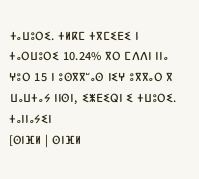ⵜⴰⵡⵓⵔⵉ. ⵜⵍⴽⵎ ⵜⴳⵎⵉⴹⵉ ⵏ ⵜⴰⵔⵡⵓⵔⵉ 10.24% ⴳⵔ ⵎⴷⴷⵏ ⵏⵏⴰ ⵖⵓⵔ 15 ⵏ ⵓⵙⴳⴳⵯⴰⵙ ⵏⵉⵖ ⵓⴳⴳⴰⵔ ⴳ ⵡⴰⵡⵜⴰⵢ ⵏⵏⵙⵏ, ⵉⵥⴹⵉⵕⵏ ⵉ ⵜⵡⵓⵔⵉ.
ⵜⴰⵏⵏⴰⵢⵉⵏ
[ⵙⵏⴼⵍ | ⵙⵏⴼⵍ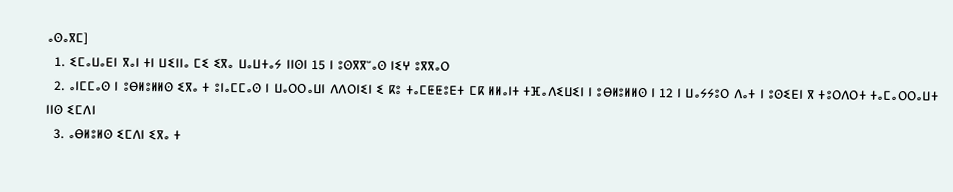ⴰⵙⴰⴳⵎ]
  1. ⵉⵎⴰⵡⴰⴹⵏ ⴳⴰⵏ ⵜⵏ ⵡⵉⵏⵏⴰ ⵎⵉ ⵉⴳⴰ ⵡⴰⵡⵜⴰⵢ ⵏⵏⵙⵏ 15 ⵏ ⵓⵙⴳⴳⵯⴰⵙ ⵏⵉⵖ ⵓⴳⴳⴰⵔ
  2. ⴰⵏⵎⵎⴰⵙ ⵏ ⵓⴱⵍⵓⵍⵍⵙ ⵉⴳⴰ ⵜ ⵓⵏⴰⵎⵎⴰⵙ ⵏ ⵡⴰⵔⵔⴰⵡⵏ ⴷⴷⵔⵏⵉⵏ ⵉ ⴽⵓ ⵜⴰⵎⵟⵟⵓⴹⵜ ⵎⴽ ⵍⵍⴰⵏⵜ ⵜⴼⴰⴷⵉⵡⵉⵏ ⵏ ⵓⴱⵍⵓⵍⵍⵙ ⵏ 12 ⵏ ⵡⴰⵢⵢⵓⵔ ⴷⴰⵜ ⵏ ⵓⵙⵉⴹⵏ ⴳ ⵜⵓⵔⴷⵔⵜ ⵜⴰⵎⴰⵔⵔⴰⵡⵜ ⵏⵏⵙ ⵉⵎⴷⵏ
  3. ⴰⴱⵍⵓⵍⵙ ⵉⵎⴷⵏ ⵉⴳⴰ ⵜ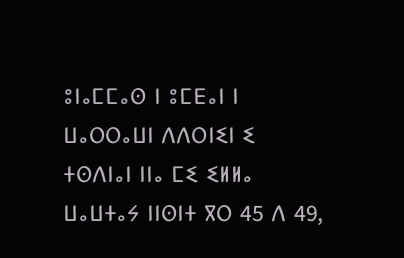ⵓⵏⴰⵎⵎⴰⵙ ⵏ ⵓⵎⴹⴰⵏ ⵏ ⵡⴰⵔⵔⴰⵡⵏ ⴷⴷⵔⵏⵉⵏ ⵉ ⵜⵙⴷⵏⴰⵏ ⵏⵏⴰ ⵎⵉ ⵉⵍⵍⴰ ⵡⴰⵡⵜⴰⵢ ⵏⵏⵙⵏⵜ ⴳⵔ 45 ⴷ 49,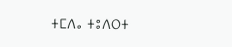ⵜⵎⴷⴰ ⵜⵓⴷⵔⵜ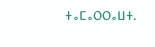ⵜⴰⵎⴰⵔⵔⴰⵡⵜ.